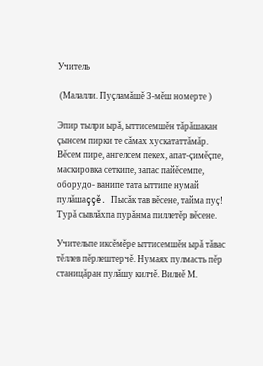Учитель

 (Малалли. Пуçламăшĕ 3-мĕш номерте )

Эпир тылри ырă, ыттисемшĕн тăрăшакан çынсем пирки те сăмах хускататтăмăр. Вĕсем пире, ангелсем пекех, апат-çимĕçпе, маскировка сеткипе, запас пайĕсемпе, оборудо- ванипе тата ыттипе нумай пулăшаççĕ. Пысăк тав вĕсене, тайма пуç! Турă сывлăхпа пурăнма пиллетĕр вĕсене.

Учительпе иксĕмĕре ыттисемшĕн ырă тăвас тĕллев пĕрлештерчĕ. Нумаях пулмасть пĕр станицăран пулăшу килчĕ. Вилнĕ М.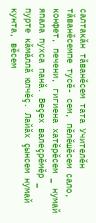салтакăн тăванĕсем тата Учителĕн тăванĕсемпе тусĕ- сем, пĕлĕшĕсем сало, конфет, печени, гигиена хатĕрĕсем _ нумай япала пухса панă. Веçех валеçрĕмĕр _ пурте кăмăллă юлчĕç. Лайăх çынсем нумай кунта, вĕсем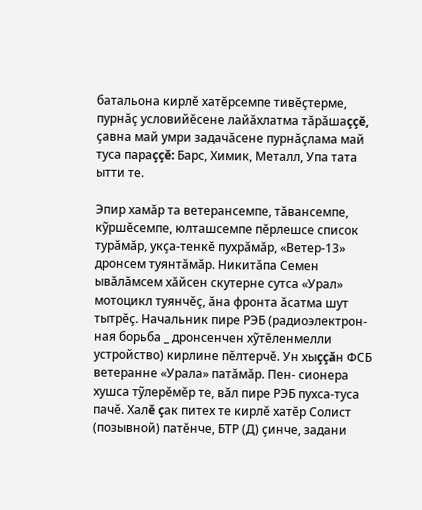батальона кирлĕ хатĕрсемпе тивĕçтерме, пурнăç условийĕсене лайăхлатма тăрăшаççĕ, çавна май умри задачăсене пурнăçлама май туса параççĕ: Барс, Химик, Металл, Упа тата ытти те.

Эпир хамăр та ветерансемпе, тăвансемпе, кỹршĕсемпе, юлташсемпе пĕрлешсе список турăмăр, укçа-тенкĕ пухрăмăр, «Ветер-13» дронсем туянтăмăр. Никитăпа Семен ывăлăмсем хăйсен скутерне сутса «Урал» мотоцикл туянчĕç, ăна фронта ăсатма шут тытрĕç. Начальник пире РЭБ (радиоэлектрон- ная борьба _ дронсенчен хỹтĕленмелли устройство) кирлине пĕлтерчĕ. Ун хыççăн ФСБ ветеранне «Урала» патăмăр. Пен- сионера хушса тỹлерĕмĕр те, вăл пире РЭБ пухса-туса пачĕ. Халĕ çак питех те кирлĕ хатĕр Солист (позывной) патĕнче, БТР (Д) çинче, задани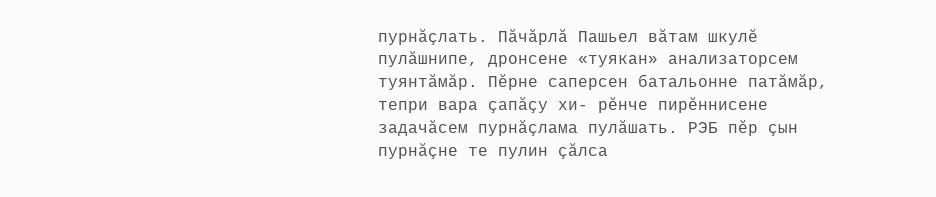пурнăçлать. Пăчăрлă Пашьел вăтам шкулĕ пулăшнипе, дронсене «туякан» анализаторсем туянтăмăр. Пĕрне саперсен батальонне патăмăр, тепри вара çапăçу хи- рĕнче пирĕннисене задачăсем пурнăçлама пулăшать. РЭБ пĕр çын пурнăçне те пулин çăлса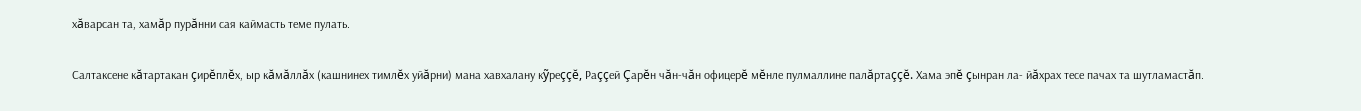хăварсан та, хамăр пурăнни сая каймасть теме пулать.

Салтаксене кăтартакан çирĕплĕх, ыр кăмăллăх (кашнинех тимлĕх уйăрни) мана хавхалану кỹреççĕ, Раççей Çарĕн чăн-чăн офицерĕ мĕнле пулмаллине палăртаççĕ. Хама эпĕ çынран ла- йăхрах тесе пачах та шутламастăп.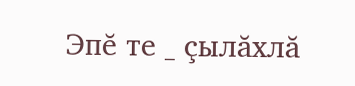Эпĕ те _ çылăхлă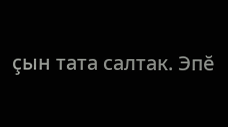çын тата салтак. Эпĕ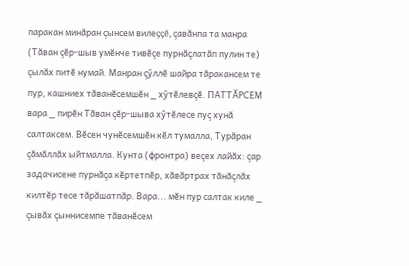паракан минăран çынсем вилеççĕ, çавăнпа та манра (Тăван çĕр-шыв умĕнче тивĕçе пурнăçлатăп пулин те) çылăх питĕ нумай. Манран çỹллĕ шайра тăракансем те пур, кашниех тăванĕсемшĕн _ хỹтĕлевçĕ. ПАТТĂРСЕМ вара _ пирĕн Тăван çĕр-шыва хỹтĕлесе пуç хунă салтаксем. Вĕсен чунĕсемшĕн кĕл тумалла, Турăран çăмăллăх ыйтмалла. Кунта (фронтра) веçех лайăх: çар задачисене пурнăçа кĕртетпĕр, хăвăртрах тăнăçлăх килтĕр тесе тăрăшатпăр. Вара... мĕн пур салтак киле _ çывăх çыннисемпе тăванĕсем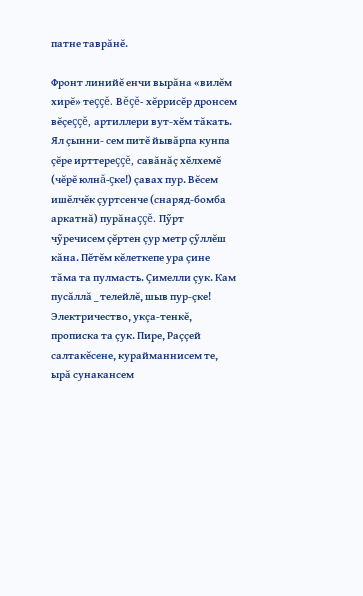патне таврăнĕ.

Фронт линийĕ енчи вырăна «вилĕм хирĕ» теççĕ. Вĕçĕ- хĕррисĕр дронсем вĕçеççĕ, артиллери вут-хĕм тăкать. Ял çынни- сем питĕ йывăрпа кунпа çĕре ирттереççĕ, савăнăç хĕлхемĕ (чĕрĕ юлнă-çке!) çавах пур. Вĕсем ишĕлчĕк çуртсенче (снаряд-бомба аркатнă) пурăнаççĕ. Пỹрт чỹречисем çĕртен çур метр çỹллĕш кăна. Пĕтĕм кĕлеткепе ура çине тăма та пулмасть. Çимелли çук. Кам пусăллă _ телейлĕ, шыв пур-çке! Электричество, укçа-тенкĕ, прописка та çук. Пире, Раççей салтакĕсене, курайманнисем те, ырă сунакансем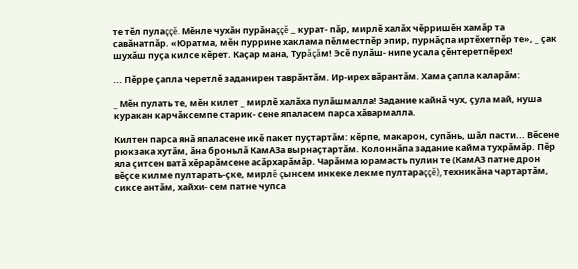те тĕл пулаççĕ. Мĕнле чухăн пурăнаççĕ _ курат- пăр, мирлĕ халăх чĕрришĕн хамăр та савăнатпăр. «Юратма, мĕн пуррине хаклама пĕлместпĕр эпир, пурнăçпа иртĕхетпĕр те», _ çак шухăш пуçа килсе кĕрет. Каçар мана, Турăçăм! Эсĕ пулăш- нипе усала çĕнтеретпĕрех!

... Пĕрре çапла черетлĕ заданирен таврăнтăм. Ир-ирех вăрантăм. Хама çапла каларăм:

_ Мĕн пулать те, мĕн килет _ мирлĕ халăха пулăшмалла! Задание кайнă чух, çула май, нуша куракан карчăксемпе старик- сене япаласем парса хăвармалла.

Килтен парса янă япаласене икĕ пакет пуçтартăм: кĕрпе, макарон, супăнь, шăл пасти... Вĕсене рюкзака хутăм, ăна броньлă КамАЗа вырнаçтартăм. Колоннăпа задание кайма тухрăмăр. Пĕр яла çитсен ватă хĕрарăмсене асăрхарăмăр. Чарăнма юрамасть пулин те (КамАЗ патне дрон вĕçсе килме пултарать-çке, мирлĕ çынсем инкеке лекме пултараççĕ), техникăна чартартăм, сиксе антăм, хайхи- сем патне чупса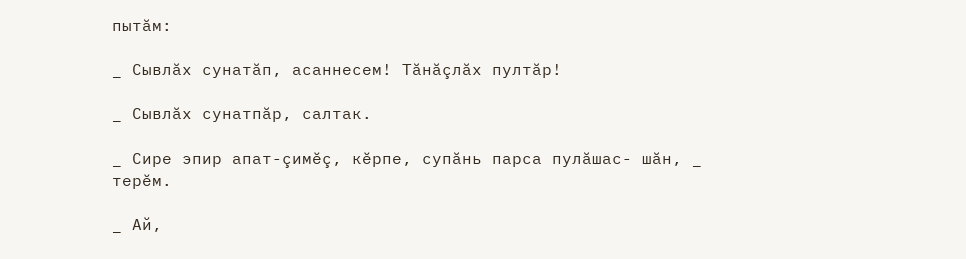пытăм:

_ Сывлăх сунатăп, асаннесем! Тăнăçлăх пултăр!

_ Сывлăх сунатпăр, салтак.

_ Сире эпир апат-çимĕç, кĕрпе, супăнь парса пулăшас- шăн, _ терĕм.

_ Ай,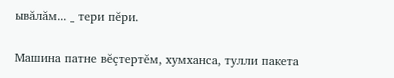ывăлăм... _ тери пĕри.

Машина патне вĕçтертĕм, хумханса, тулли пакета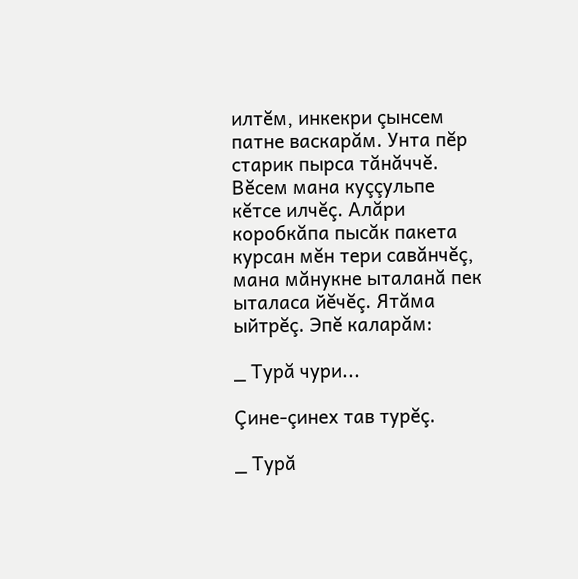илтĕм, инкекри çынсем патне васкарăм. Унта пĕр старик пырса тăнăччĕ. Вĕсем мана куççульпе кĕтсе илчĕç. Алăри коробкăпа пысăк пакета курсан мĕн тери савăнчĕç, мана мăнукне ыталанă пек ыталаса йĕчĕç. Ятăма ыйтрĕç. Эпĕ каларăм:

_ Турă чури...

Çине-çинех тав турĕç.

_ Турă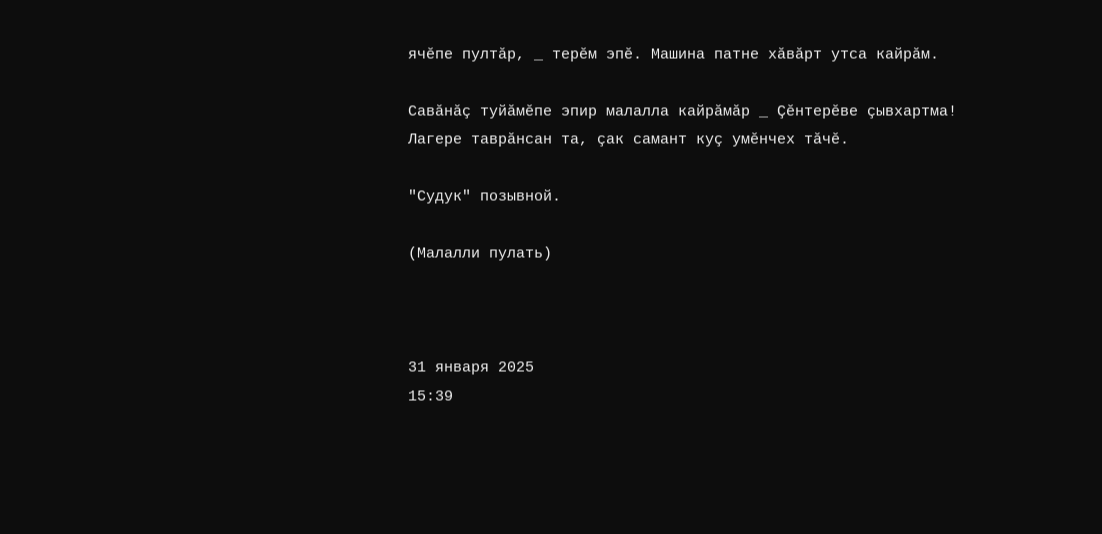ячĕпе пултăр, _ терĕм эпĕ. Машина патне хăвăрт утса кайрăм.

Савăнăç туйăмĕпе эпир малалла кайрăмăр _ Çĕнтерĕве çывхартма! Лагере таврăнсан та, çак самант куç умĕнчех тăчĕ.

"Судук" позывной.

(Малалли пулать)



31 января 2025
15:39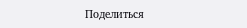Поделиться